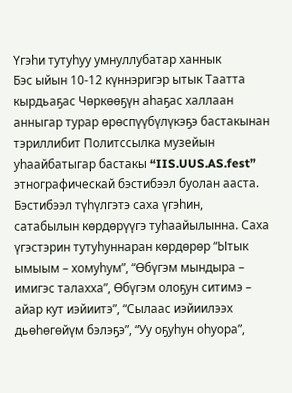Үгэһи тутуһуу умнуллубатар ханнык
Бэс ыйын 10-12 күннэригэр ытык Таатта кырдьаҕас Чөркөөҕүн аһаҕас халлаан анныгар турар өрөспүүбүлүкэҕэ бастакынан тэриллибит Политссылка музейын уһаайбатыгар бастакы “IIS.UUS.AS.fest” этнографическай бэстибээл буолан ааста.
Бэстибээл түһүлгэтэ саха үгэһин, сатабылын көрдөрүүгэ туһаайылынна. Саха үгэстэрин тутуһуннаран көрдөрөр “Ытык ымыым – хомуһум”, “Өбүгэм мындыра – имигэс талахха”, Өбүгэм олоҕун ситимэ – айар кут иэйиитэ”, “Сылаас иэйиилээх дьөһөгөйүм бэлэҕэ”, “Уу оҕуһун оһуора”,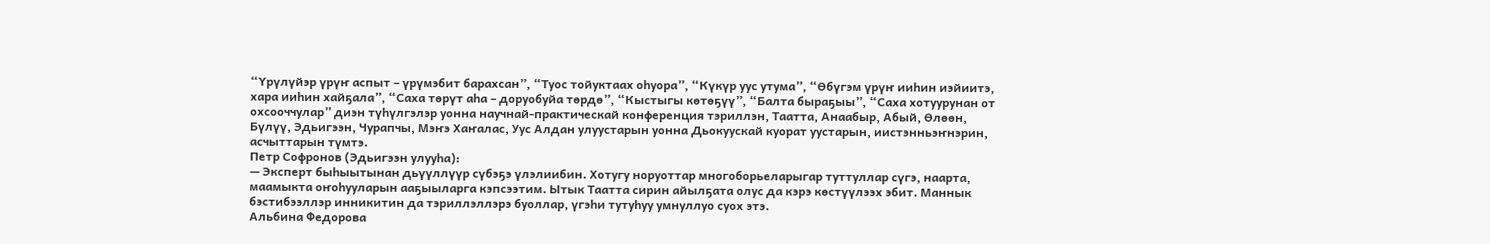“Үрүлүйэр үрүҥ аспыт – үрүмэбит барахсан”, “Туос тойуктаах оһуора”, “Күкүр уус утума”, “Өбүгэм үрүҥ ииһин иэйиитэ, хара ииһин хайҕала”, “Саха төрүт аһа – доруобуйа төрдө”, “Кыстыгы көтөҕүү”, “Балта быраҕыы”, “Саха хотуурунан от охсооччулар” диэн түһүлгэлэр уонна научнай-практическай конференция тэриллэн, Таатта, Анаабыр, Абый, Өлөөн, Бүлүү, Эдьигээн, Чурапчы, Мэҥэ Хаҥалас, Уус Алдан улуустарын уонна Дьокуускай куорат уустарын, иистэнньэҥнэрин, асчыттарын түмтэ.
Петр Софронов (Эдьигээн улууһа):
— Эксперт быһыытынан дьүүллүүр сүбэҕэ үлэлиибин. Хотугу норуоттар многоборьеларыгар туттуллар сүгэ, наарта, маамыкта оҥоһууларын ааҕыыларга кэпсээтим. Ытык Таатта сирин айылҕата олус да кэрэ көстүүлээх эбит. Маннык бэстибээллэр инникитин да тэриллэллэрэ буоллар, үгэһи тутуһуу умнуллуо суох этэ.
Альбина Федорова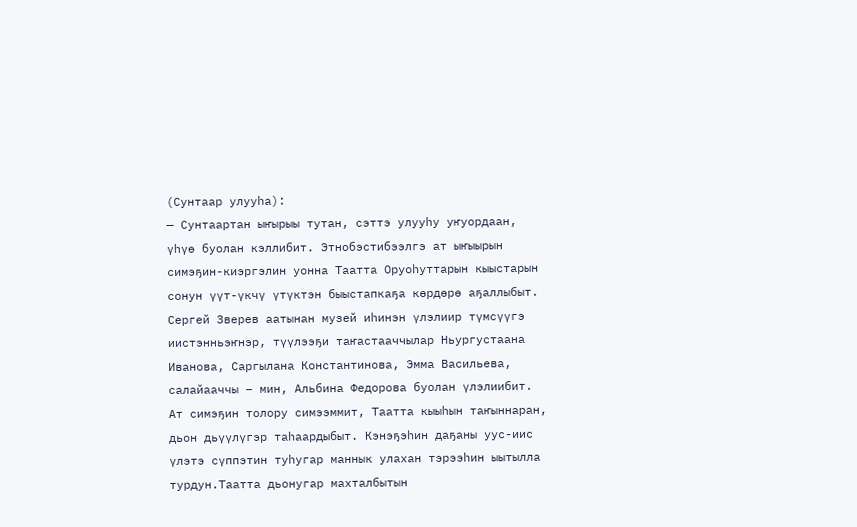(Сунтаар улууһа):
— Сунтаартан ыҥырыы тутан, сэттэ улууһу уҥуордаан, үһүө буолан кэллибит. Этнобэстибээлгэ ат ыҥыырын симэҕин-киэргэлин уонна Таатта Оруоһуттарын кыыстарын сонун үүт-үкчү үтүктэн быыстапкаҕа көрдөрө аҕаллыбыт. Сергей Зверев аатынан музей иһинэн үлэлиир түмсүүгэ иистэнньэҥнэр, түүлээҕи таҥастааччылар Ньургустаана Иванова, Саргылана Константинова, Эмма Васильева, салайааччы – мин, Альбина Федорова буолан үлэлиибит. Ат симэҕин толору симээммит, Таатта кыыһын таҥыннаран, дьон дьүүлүгэр таһаардыбыт. Кэнэҕэһин даҕаны уус-иис үлэтэ сүппэтин туһугар маннык улахан тэрээһин ыытылла турдун.Таатта дьонугар махталбытын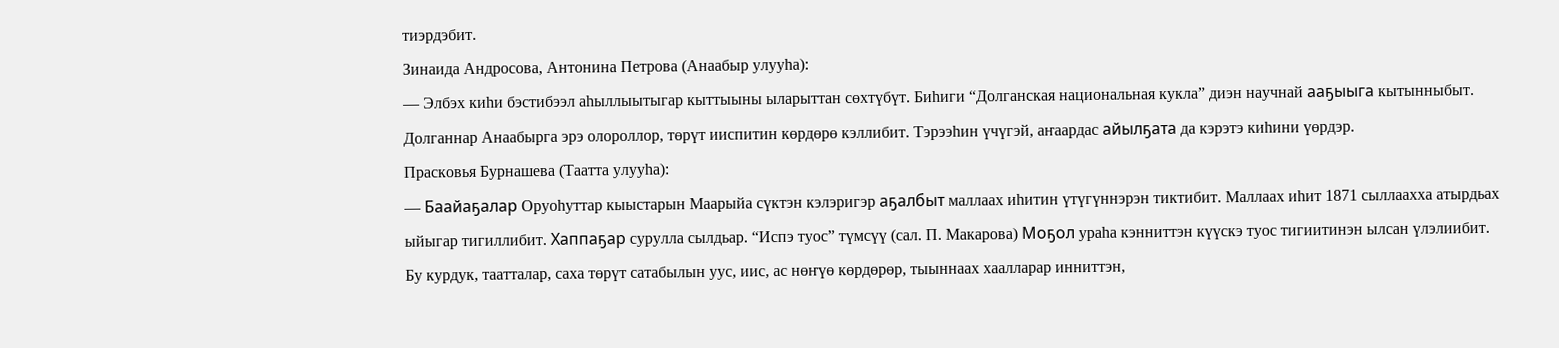тиэрдэбит.
Зинаида Андросова, Антонина Петрова (Анаабыр улууһа):
— Элбэх киһи бэстибээл аһыллыытыгар кыттыыны ыларыттан сөхтүбүт. Биһиги “Долганская национальная кукла” диэн научнай ааҕыыга кытынныбыт. Долганнар Анаабырга эрэ олороллор, төрүт ииспитин көрдөрө кэллибит. Тэрээһин үчүгэй, аҥаардас айылҕата да кэрэтэ киһини үөрдэр.
Прасковья Бурнашева (Таатта улууһа):
— Баайаҕалар Оруоһуттар кыыстарын Маарыйа сүктэн кэлэригэр аҕалбыт маллаах иһитин үтүгүннэрэн тиктибит. Маллаах иһит 1871 сыллаахха атырдьах ыйыгар тигиллибит. Хаппаҕар сурулла сылдьар. “Испэ туос” түмсүү (сал. П. Макарова) Моҕол ураһа кэнниттэн күүскэ туос тигиитинэн ылсан үлэлиибит.
Бу курдук, таатталар, саха төрүт сатабылын уус, иис, ас нөҥүө көрдөрөр, тыыннаах хаалларар инниттэн,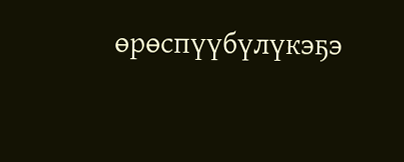өрөспүүбүлүкэҕэ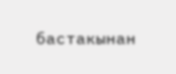бастакынан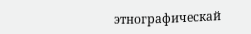этнографическай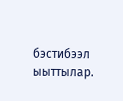бэстибээл ыыттылар.